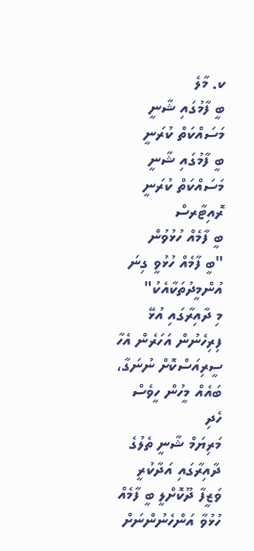ކ. މާލެ
ބީ ފާމުގައި ޝާނީ މަސައްކަތް ކުރަނީ
ބީ ފާމުގައި ޝާނީ މަސައްކަތް ކުރަނީ
ރޮއިޓާރސް
ބީ ފާމެއް ހުޅުވުން
"ބީ ފާމެއް ހުޅުވީ ގިނަ އުންމީދުތަކާއެކު"
މި ދާއިރާގައި އުޅޭ ފިރިހެނުން އަހަރެން އެހާ ސީރިއަސްކޮށް ނުނަގާ، ބައެއް މީހުން ހީވެސް ހެދި
މަރިޔަމް ޝާނީ ތެލުގެ ދާއިރާގައި އަދާކުރީ ވަޒީފާ ދޫކޮށްލީ ބީ ފާމެއް ހުޅުވާ އަންހެނުންނަށް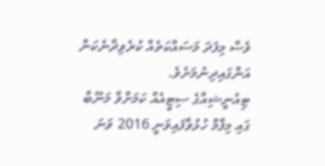ވެސް މިފަދަ މަސައްކަތެއް ކުރެވިދާނެކަން އަންގައިދިނުމަށެވެ.
ޓިއުނީޝިއާގެ ސިޓީއެއް ކަމަށްވާ މަނޫބާ ގައި މިފާމް ހުޅުވާފައިވަނީ 2016 ވަނަ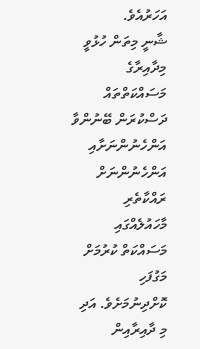އަހަރުއެވެ.
ޝާނީ މިތަން ހުޅުވީ މިދާއިރާގެ މަސައްކަތްތައް ދަސްކުރަން ބޭނުންވާ އަންހެނުންނަށާއި އަންހެނުންނަށް ރައްކާތެރި މާހައުލެއްގައި މަސައްކަތް ކުރުމަށް މަގުފަހި ކޮށްދިނުމަށެވެ. އަދި މި ދާއިރާއިން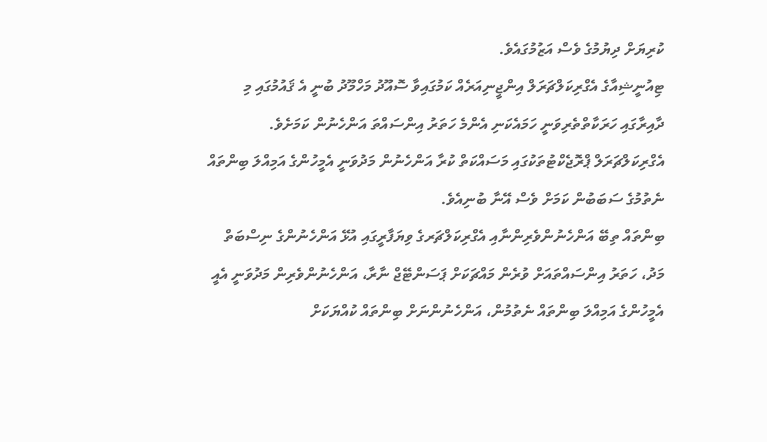ކުރިޔަށް ދިޔުމުގެ ވެސް އަޒުމުގައެވެ.
ޓިއުނީޝިއާގެ އެގްރިކަލްޗަރަލް އިންޖީނިއަރެއް ކަމުގައިވާ ސޮއޫދު މަހްމޫދު ބުނީ އެ ޤައުމުގައި މި ދާއިރާގައި ހަރަކާތްތެރިވަނީ ހަމައެކަނި އެންމެ ހަތަރު އިންސައްތަ އަންހެނުން ކަމަށެވެ. އެގްރިކަލްޗަރަލް ޕްރޮޖެކްޓުތަކުގައި މަސައްކަތް ކުރާ އަންހެނުން މަދުވަނީ އެމީހުންގެ އަމިއްލަ ބިންތައް ނެތުމުގެ ސަބަބުން ކަމަށް ވެސް އޭނާ ބުނިއެވެ.
ބިންތައް ތިބޭ އަންހެނުންވެރިންނާއި އެގްރިކަލްޗަރގެ ވިޔަފާރީގައި އުޅޭ އަންހެނުންގެ ނިސްބަތް މަދު، ހަތަރު އިންސައްތައަށް ވުރެން މައްޗަކަށް ޕަސަންޓޭޖް ނާރާ، އަންހެނުންވެރިން މަދުވަނީ އެއީ އެމީހުންގެ އަމިއްލަ ބިންތައް ނެތުމުން، އަންހެނުންނަށް ބިންތައް ކުއްޔަކަށް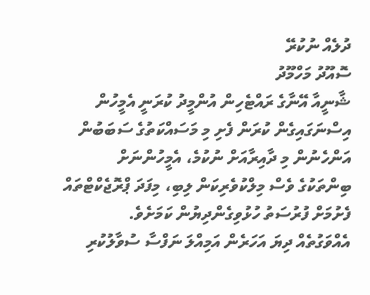ދުލެއް ނުކުރޭ
ސޮއޫދު މަހްމޫދު
ޝާނީއާ އޭނާގެ ރައްޓެހިން އުންމީދު ކުރަނީ އެމީހުން އިސްނަގައިގެން ކުރަން ފެށި މި މަސައްކަތުގެ ސަބަބުން އަންހެނުން މި ދާއިރާއަށް ނުކުމެ، އެމީހުންނަށް ބިންތަކުގެ ވެސް މިލްކުވެރިކަން ލިބި، މިފަދަ ޕްރޮޖެކްޓްތައް ފެށުމަށް ފުރުސަތު ހުޅުވިގެންދިޔުން ކަމަށެވެ.
އެއްވަގުތެއް ދިޔަ އަހަރެން އަމިއްލަ ނަފްސާ ސުވާލުކުރި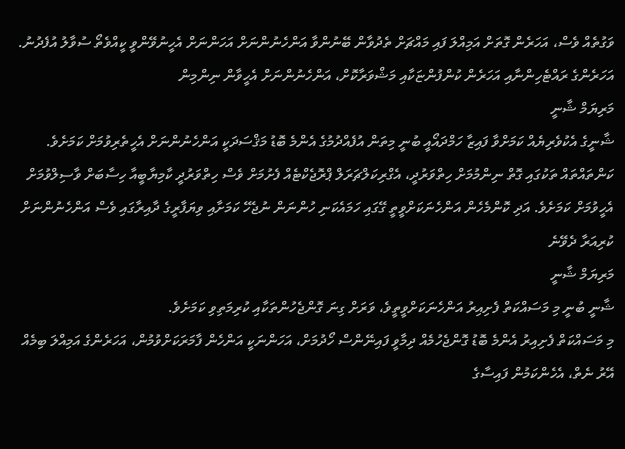ވަގުތެއް ވެސް، އަހަރެން ގޮތަށް އަމިއްލަ ފައި މައްޗަށް ތެދުވާން ބޭނުންވާ އަންހެނުންނަށް އަހަންނަށް އެހީނުވޭންވީ ކީއްވެތޯ ސުވާލު އުފެދުނު. އަހަރެންގެ ރައްޓެހިންނާއި އަހަރެން ކުންފުންޏަކާއި މަޝްވަރާކޮށް، އަންހެނުންނަށް އެހީވާން ނިންމިން
މަރިޔަމް ޝާނީ
ޝާނީގެ އެކުވެރިޔެއް ކަމަށްވާ ފައިޒާ ހަމްދައޯއީ ބުނީ މިތަން އުފެއްދުމުގެ އެންމެ ބޮޑު މަޤްސަދަކީ އަންހެނުންނަށް އެހީތެރިވުމަށް ކަމަށެވެ.
ކަންތައްތައް ތަކުގައި ގޮތް ނިންމުމަށް ހިތްވަރުދީ، އެގްރިކަލްޗަރަލް ޕްރޮޖެކްޓެއް ފެށުމަށް ވެސް ހިތްވަރުދީ ކާމިޔާބީއާ ހިސާބަށް ވާސިލްވުމަށް އެހީވުމަށް ކަމަށެވެ. އަދި ކޮންމެހެން އަންހެނަކަށްވީތީ ގޭގައި ހަމައެކަނި ހުންނަން ނުޖެހޭ ކަމަށާއި ވިޔަފާރީގެ ދާއިރާގައި ވެސް އަންހެނުންނަށް ކުރިއަރާ ދެވޭނެ
މަރިޔަމް ޝާނީ
ޝާނީ ބުނީ މި މަސައްކަތް ފެށިއިރު އަންހެނަކަށްވީތީވެ، ވަރަށް ގިނަ ގޮންޖެހުންތަކާއި ކުރިމަތިވި ކަމަށެވެ.
މި މަސައްކަތް ފެށިއިރު އެންމެ ބޮޑު ގޮންޖެހުމެއް ދިމާވީ ފައިނޭންސް ހޯދުމަށް، އަހަންނަކީ އަންހެން ފާމަރަކަށްވުމުން، އަހަރެންގެ އަމިއްލަ ބިމެއް އޭރު ނެތް، އެހެންކަމުން ފައިސާގެ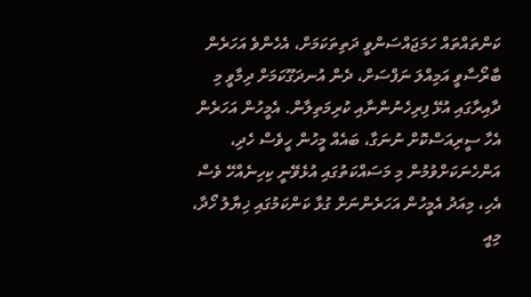ކަންތައްތައް ހަމަޖައްސަންވީ ދަތިތަކަމަށް، އެހެންވެ އަހަރެން ބާރޯސާވީ އަމިއްލަ ނަފްސަށް، ދެން އުނދަގޫކަމަށް ދިމާވީ މި ދާއިރާގައި އުޅޭ ފިރިހެނުންނާއި ކުރިމަތިލާން. އެމީހުން އަހަރެން އެހާ ސީރިއަސްކޮށް ނުނަގާ، ބައެއް މީހުން ހީވެސް ހެދި، އަންހެނަކަށްވުމުން މި މަސައްކަތުގައި އުޅެވޭނީ ކިހިނެއްހޭ ވެސް އެހި، މިއަދު އެމީހުން އަހަރެންނަށް ގުޅާ ކަންކަމުގައި ޚިޔާލު ހޯދާ، މިއީ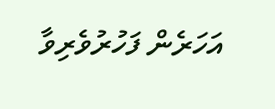އަހަރެން ފަހުރުވެރިވާ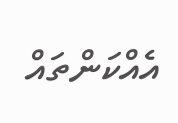އެއްކަންތައް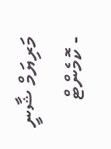މަރިޔަމް ޝާނީ
- ކޮމެންޓް